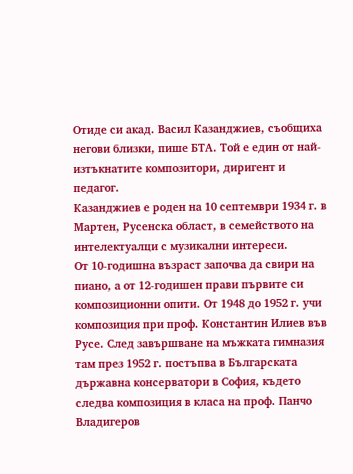Отиде си акад. Васил Казанджиев, съобщиха негови близки, пише БТА. Той е един от най-изтъкнатите композитори, диригент и педагог.
Казанджиев е роден на 10 септември 1934 г. в Мартен, Русенска област, в семейството на интелектуалци с музикални интереси.
От 10-годишна възраст започва да свири на пиано, а от 12-годишен прави първите си композиционни опити. От 1948 до 1952 г. учи композиция при проф. Константин Илиев във Русе. След завършване на мъжката гимназия там през 1952 г. постъпва в Българската държавна консерватори в София, където следва композиция в класа на проф. Панчо Владигеров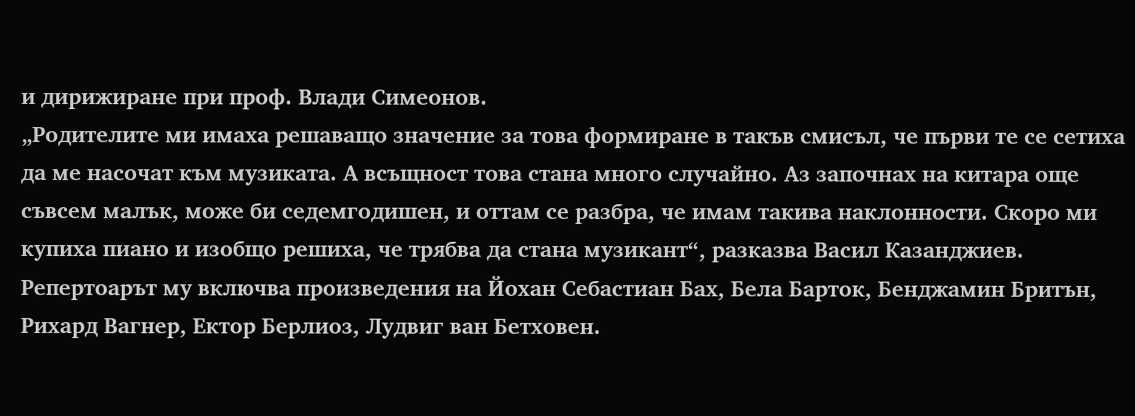и дирижиране при проф. Влади Симеонов.
„Родителите ми имаха решаващо значение за това формиране в такъв смисъл, че първи те се сетиха да ме насочат към музиката. А всъщност това стана много случайно. Аз започнах на китара още съвсем малък, може би седемгодишен, и оттам се разбра, че имам такива наклонности. Скоро ми купиха пиано и изобщо решиха, че трябва да стана музикант“, разказва Васил Казанджиев.
Репертоарът му включва произведения на Йохан Себастиан Бах, Бела Барток, Бенджамин Бритън, Рихард Вагнер, Ектор Берлиоз, Лудвиг ван Бетховен.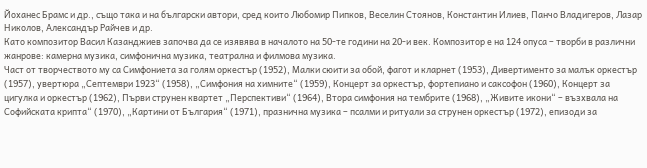Йоханес Брамс и др., също така и на български автори, сред които Любомир Пипков, Веселин Стоянов, Константин Илиев, Панчо Владигеров, Лазар Николов, Александър Райчев и др.
Като композитор Васил Казанджиев започва да се изявява в началото на 50-те години на 20-и век. Композитор е на 124 опуса – творби в различни жанрове: камерна музика, симфонична музика, театрална и филмова музика.
Част от творчеството му са Симфониета за голям оркестър (1952), Малки сюити за обой, фагот и кларнет (1953), Дивертименто за малък оркестър (1957), увертюра „Септември 1923“ (1958), „Симфония на химните“ (1959), Концерт за оркестър, фортепиано и саксофон (1960), Концерт за цигулка и оркестър (1962), Първи струнен квартет „Перспективи“ (1964), Втора симфония на тембрите (1968), „Живите икони“ – възхвала на Софийската крипта“ (1970), „Картини от България“ (1971), празнична музика – псалми и ритуали за струнен оркестър (1972), епизоди за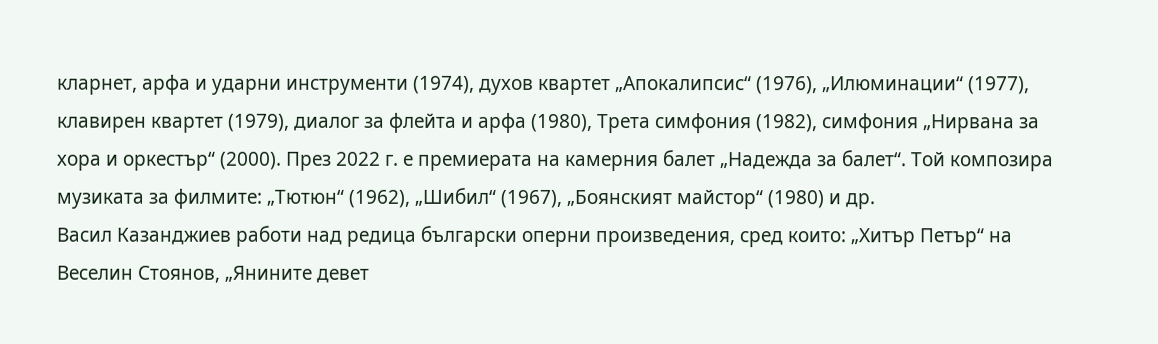кларнет, арфа и ударни инструменти (1974), духов квартет „Апокалипсис“ (1976), „Илюминации“ (1977), клавирен квартет (1979), диалог за флейта и арфа (1980), Трета симфония (1982), симфония „Нирвана за хора и оркестър“ (2000). През 2022 г. е премиерата на камерния балет „Надежда за балет“. Той композира музиката за филмите: „Тютюн“ (1962), „Шибил“ (1967), „Боянският майстор“ (1980) и др.
Васил Казанджиев работи над редица български оперни произведения, сред които: „Хитър Петър“ на Веселин Стоянов, „Янините девет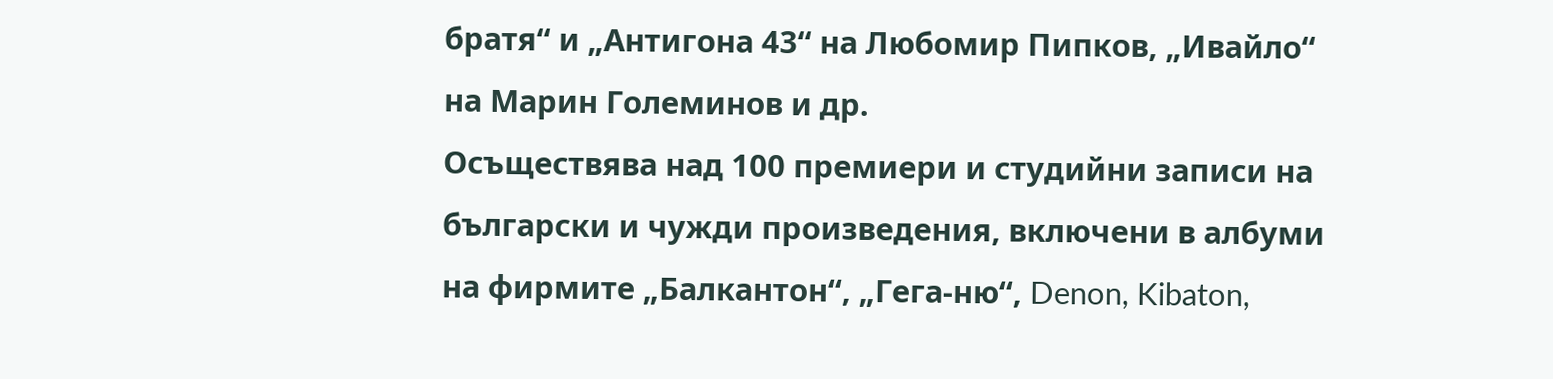братя“ и „Антигона 43“ на Любомир Пипков, „Ивайло“ на Марин Големинов и др.
Осъществява над 100 премиери и студийни записи на български и чужди произведения, включени в албуми на фирмите „Балкантон“, „Гега-ню“, Denon, Kibaton,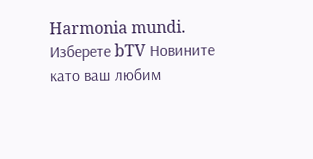Harmonia mundi.
Изберете bTV Новините като ваш любим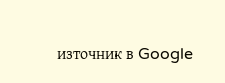източник в Google